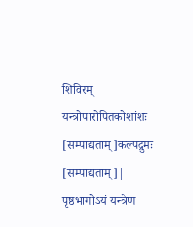शिविरम्
यन्त्रोपारोपितकोशांशः
[सम्पाद्यताम्]कल्पद्रुमः
[सम्पाद्यताम्]|
पृष्ठभागोऽयं यन्त्रेण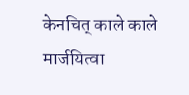केनचित् काले काले मार्जयित्वा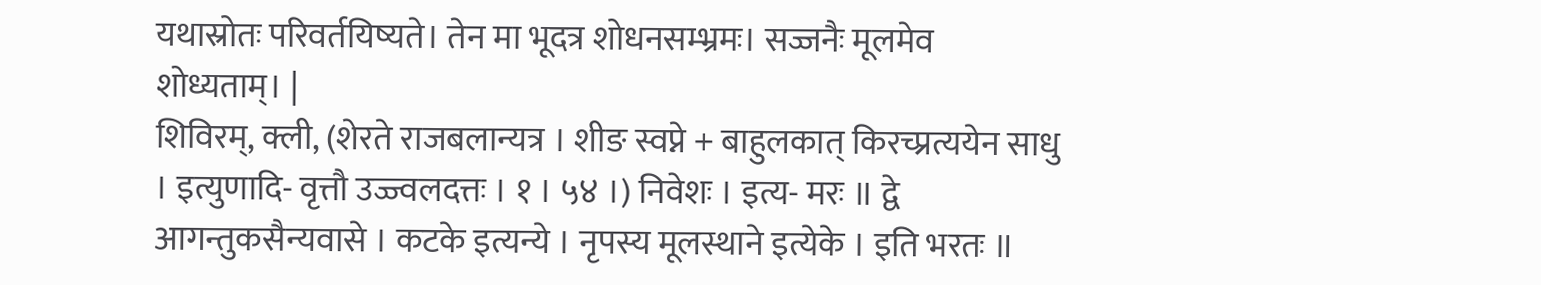यथास्रोतः परिवर्तयिष्यते। तेन मा भूदत्र शोधनसम्भ्रमः। सज्जनैः मूलमेव शोध्यताम्। |
शिविरम्, क्ली, (शेरते राजबलान्यत्र । शीङ स्वप्ने + बाहुलकात् किरच्प्रत्ययेन साधु । इत्युणादि- वृत्तौ उज्ज्वलदत्तः । १ । ५४ ।) निवेशः । इत्य- मरः ॥ द्वे आगन्तुकसैन्यवासे । कटके इत्यन्ये । नृपस्य मूलस्थाने इत्येके । इति भरतः ॥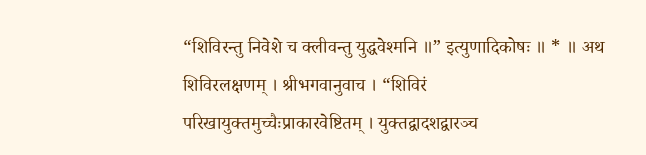“शिविरन्तु निवेशे च क्लीवन्तु युद्धवेश्मनि ॥” इत्युणादिकोषः ॥ * ॥ अथ शिविरलक्षणम् । श्रीभगवानुवाच । “शिविरं परिखायुक्तमुच्चैःप्राकारवेष्टितम् । युक्तद्वादशद्वारञ्च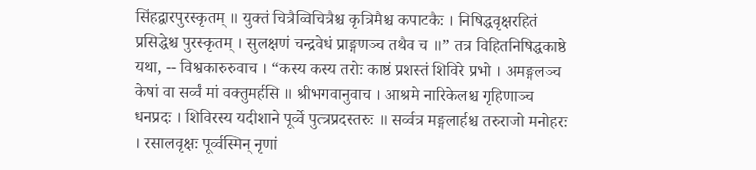सिंहद्वारपुरस्कृतम् ॥ युक्तं चित्रैव्विचित्रैश्च कृत्रिमैश्च कपाटकैः । निषिद्धवृक्षरहितं प्रसिद्धेश्च पुरस्कृतम् । सुलक्षणं चन्द्रवेधं प्राङ्गणञ्च तथैव च ॥” तत्र विहितनिषिद्धकाष्ठे यथा, -- विश्वकारुरुवाच । “कस्य कस्य तरोः काष्ठं प्रशस्तं शिविरे प्रभो । अमङ्गलञ्च केषां वा सर्व्वं मां वक्तुमर्हसि ॥ श्रीभगवानुवाच । आश्रमे नारिकेलश्च गृहिणाञ्च धनप्रदः । शिविरस्य यदीशाने पूर्व्वे पुत्त्रप्रदस्तरुः ॥ सर्व्वत्र मङ्गलार्हश्च तरुराजो मनोहरः । रसालवृक्षः पूर्व्वस्मिन् नृणां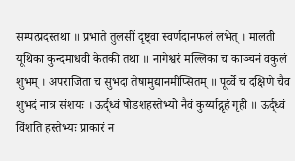सम्पत्प्रदस्तथा ॥ प्रभाते तुलसीं दृष्ट्वा स्वर्णदानफलं लभेत् । मालती यूथिका कुन्दमाधवी केतकी तथा ॥ नागेश्वरं मल्लिका च काञ्चनं वकुलं शुभम् । अपराजिता च सुभदा तेषामुद्यानमीप्सितम् ॥ पूर्व्वे च दक्षिणे चैव शुभदं नात्र संशयः । ऊर्द्ध्वं षोडशहस्तेभ्यो नैवं कुर्य्याद्गृहं गृही ॥ ऊर्द्ध्वं विंशति हस्तेभ्यः प्राकारं न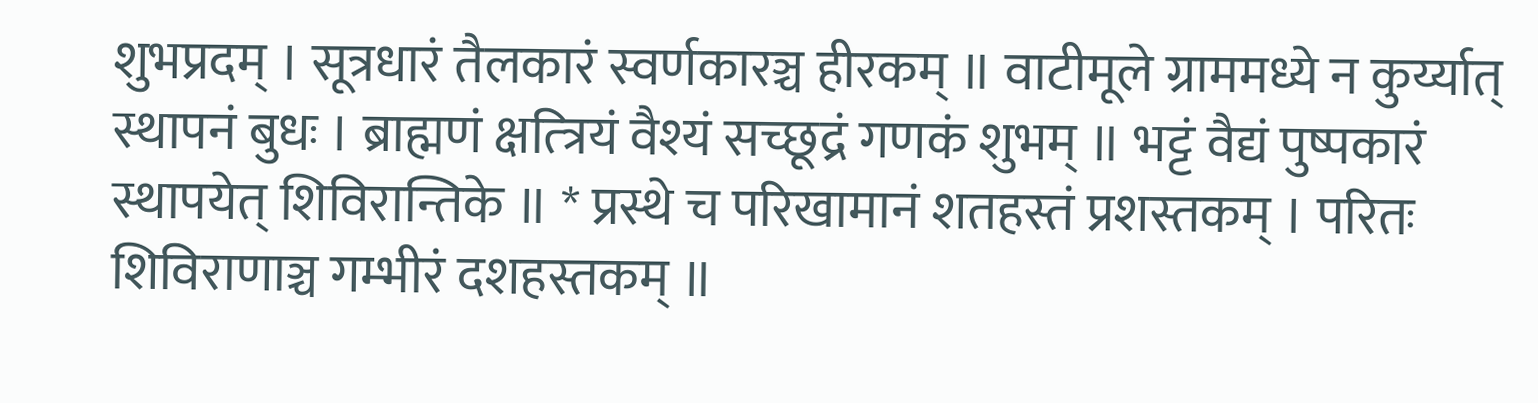शुभप्रदम् । सूत्रधारं तैलकारं स्वर्णकारञ्च हीरकम् ॥ वाटीमूले ग्राममध्ये न कुर्य्यात् स्थापनं बुधः । ब्राह्मणं क्षत्त्रियं वैश्यं सच्छूद्रं गणकं शुभम् ॥ भट्टं वैद्यं पुष्पकारं स्थापयेत् शिविरान्तिके ॥ * प्रस्थे च परिखामानं शतहस्तं प्रशस्तकम् । परितः शिविराणाञ्च गम्भीरं दशहस्तकम् ॥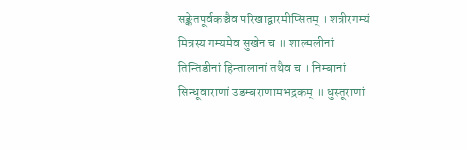सङ्केतपूर्वकञ्चैव परिखाद्वारमीप्सितम् । शत्रीरगम्यं मित्रस्य गम्यमेव सुखेन च ॥ शाल्मलीनां तिन्तिडीनां हिन्तालानां तथैव च । निम्बानां सिन्धूवाराणां उडम्बराणामभद्रकम् ॥ धुस्तूराणां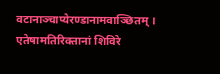वटानाञ्चाप्येरण्डानामवाञ्छितम् । एतेषामतिरिक्तानां शिविरे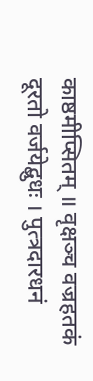काष्ठमीप्सितम् ॥ वृक्षञ्च वज्रहतकं दूरतो वर्जयेद्बुधः । पुत्त्रदारधनं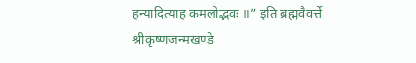हन्यादित्याह कमलोद्भवः ॥” इति ब्रह्मवैवर्त्ते श्रीकृष्णजन्मखण्डे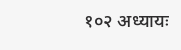१०२ अध्यायः